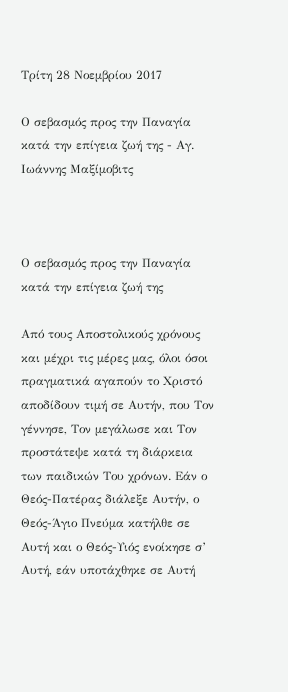Τρίτη 28 Νοεμβρίου 2017

Ο σεβασμός προς την Παναγία κατά την επίγεια ζωή της - Αγ. Ιωάννης Μαξίμοβιτς



Ο σεβασμός προς την Παναγία κατά την επίγεια ζωή της

Από τους Αποστολικούς χρόνους και μέχρι τις μέρες μας, όλοι όσοι πραγματικά αγαπούν το Χριστό αποδίδουν τιμή σε Αυτήν, που Τον γέννησε, Τον μεγάλωσε και Τον προστάτεψε κατά τη διάρκεια των παιδικών Του χρόνων. Εάν ο Θεός-Πατέρας διάλεξε Αυτήν, ο Θεός-Άγιο Πνεύμα κατήλθε σε Αυτή και ο Θεός-Υιός ενοίκησε σ’ Αυτή, εάν υποτάχθηκε σε Αυτή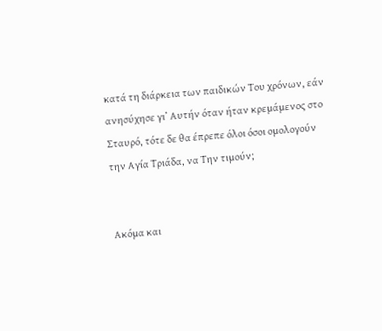κατά τη διάρκεια των παιδικών Του χρόνων, εάν ανησύχησε γι’ Αυτήν όταν ήταν κρεμάμενος στο Σταυρό, τότε δε θα έπρεπε όλοι όσοι ομολογούν την Αγία Τριάδα, να Την τιμούν;


Ακόμα και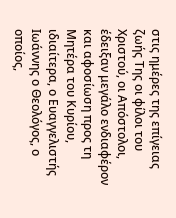στις ημέρες της επίγειας ζωής Της οι φίλοι του Χριστού, οι Απόστολοι, έδειξαν μεγάλο ενδιαφέρον και αφοσίωση προς τη Μητέρα του Κυρίου, ιδιαίτερα, ο Ευαγγελιστής Ιωάννης ο Θεολόγος, ο οποίος,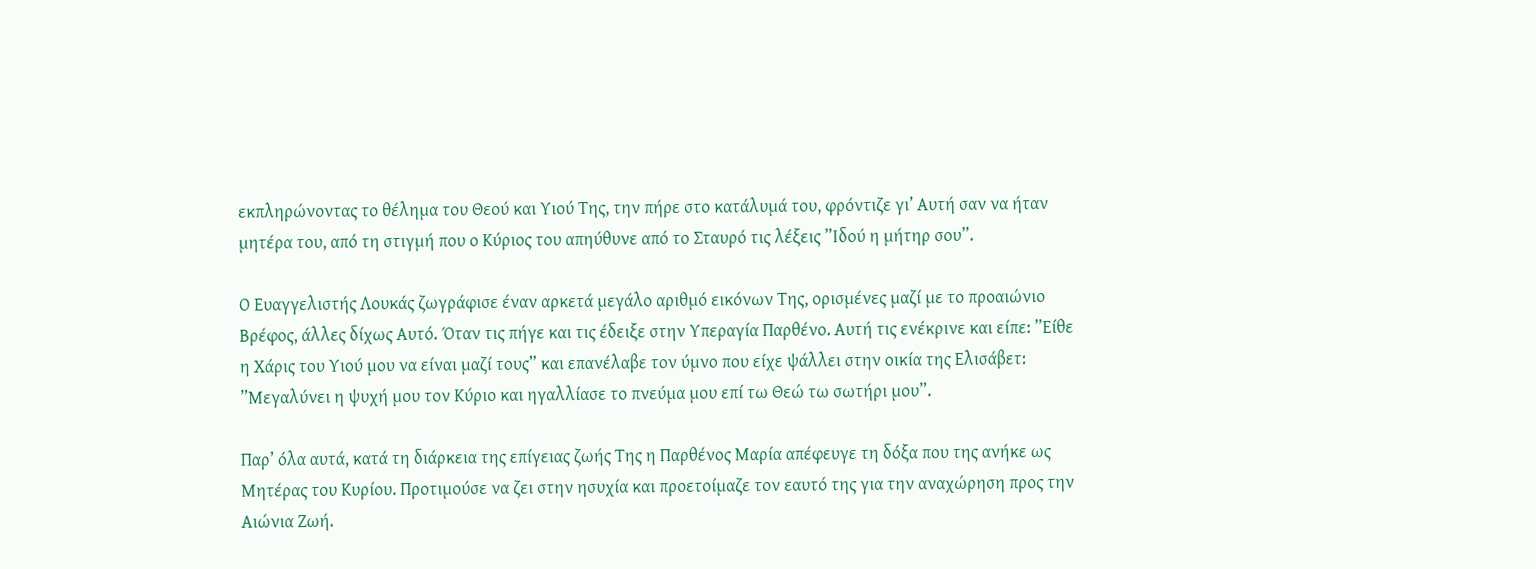εκπληρώνοντας το θέλημα του Θεού και Υιού Της, την πήρε στο κατάλυμά του, φρόντιζε γι’ Αυτή σαν να ήταν μητέρα του, από τη στιγμή που ο Κύριος του απηύθυνε από το Σταυρό τις λέξεις ”Ιδού η μήτηρ σου”.

Ο Ευαγγελιστής Λουκάς ζωγράφισε έναν αρκετά μεγάλο αριθμό εικόνων Της, ορισμένες μαζί με το προαιώνιο Βρέφος, άλλες δίχως Αυτό. Όταν τις πήγε και τις έδειξε στην Υπεραγία Παρθένο. Αυτή τις ενέκρινε και είπε: ”Είθε η Χάρις του Υιού μου να είναι μαζί τους” και επανέλαβε τον ύμνο που είχε ψάλλει στην οικία της Ελισάβετ: ”Μεγαλύνει η ψυχή μου τον Κύριο και ηγαλλίασε το πνεύμα μου επί τω Θεώ τω σωτήρι μου”.

Παρ’ όλα αυτά, κατά τη διάρκεια της επίγειας ζωής Της η Παρθένος Μαρία απέφευγε τη δόξα που της ανήκε ως Μητέρας του Κυρίου. Προτιμούσε να ζει στην ησυχία και προετοίμαζε τον εαυτό της για την αναχώρηση προς την Αιώνια Ζωή.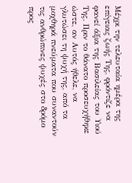Μέχρι την τελευταία ημέρα της επίγειας ζωής Της, φρόντιζε να φανεί άξια της Βασιλείας του Υιού Της. Πριν το θάνατο προσευχήθηκε ώστε, αν Αυτός ήθελε, να γλυτώσει τη ψυχή της, από τα μοχθηρά πνεύματα που συναντούν τις ανθρώπινες ψυχές στο δρόμο προς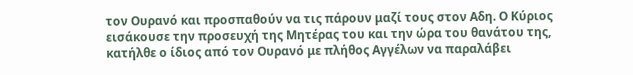τον Ουρανό και προσπαθούν να τις πάρουν μαζί τους στον Αδη. Ο Κύριος εισάκουσε την προσευχή της Μητέρας του και την ώρα του θανάτου της, κατήλθε ο ίδιος από τον Ουρανό με πλήθος Αγγέλων να παραλάβει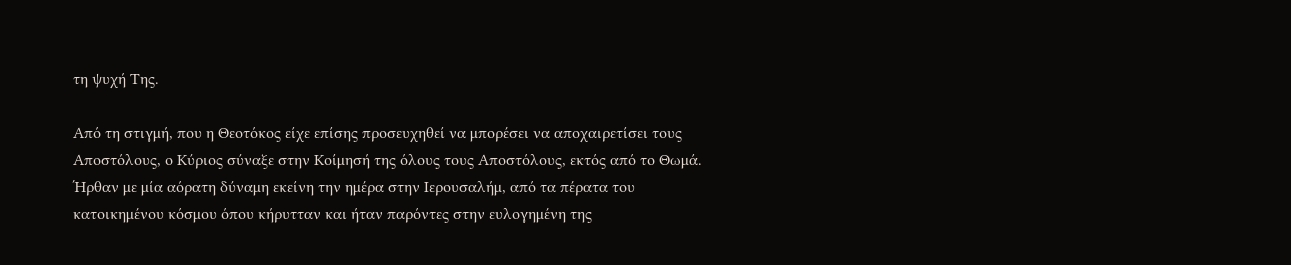τη ψυχή Της.

Από τη στιγμή, που η Θεοτόκος είχε επίσης προσευχηθεί να μπορέσει να αποχαιρετίσει τους Αποστόλους, ο Κύριος σύναξε στην Κοίμησή της όλους τους Αποστόλους, εκτός από το Θωμά. Ήρθαν με μία αόρατη δύναμη εκείνη την ημέρα στην Ιερουσαλήμ, από τα πέρατα του κατοικημένου κόσμου όπου κήρυτταν και ήταν παρόντες στην ευλογημένη της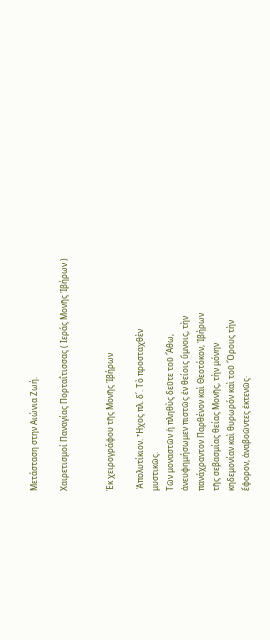Μετάσταση στην Αιώνια Ζωή.

Χαιρετισμοί Παναγίας Πορταΐτισσας ( Ιεράς Μονῆς Ἰβήρων )


Ἐκ χειρογράφου τῆς Μονῆς Ἰβήρων

 Ἀπολυτίκιον. Ἦχος πλ. δ΄. Τὸ προσταχθὲν
μυστικῶς.
Τῶν μοναστῶν ἡ πληθὺς δεῦτε τοῦ Ἄθω,
ἀνευφημήσωμεν πιστῶς ἐν θείοις ὕμνοις, τὴν
πανάχραντον Παρθένον καὶ Θεοτόκον, Ἰβήρων
τῆς σεβασμίας θείας Μονῆς, τὴν μόνην
κηδεμονίαν καὶ θυρωρόν καὶ τοῦ Ὄρους τὴν
ἔφορον, ἀναβοῶντες ἐκτενῶς·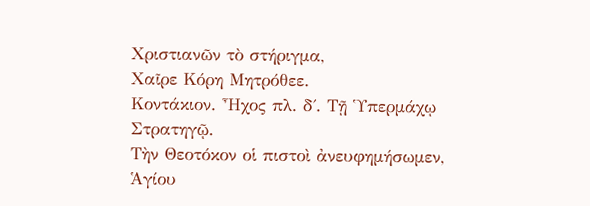Χριστιανῶν τὸ στήριγμα,
Χαῖρε Κόρη Μητρόθεε.
Κοντάκιον. Ἦχος πλ. δ΄. Τῇ Ὑπερμάχῳ
Στρατηγῷ.
Τὴν Θεοτόκον οἱ πιστοὶ ἀνευφημήσωμεν,
Ἁγίου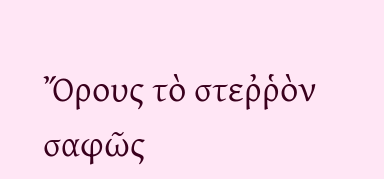Ὄρους τὸ στεῤῥὸν σαφῶς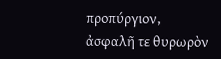προπύργιον,
ἀσφαλῆ τε θυρωρὸν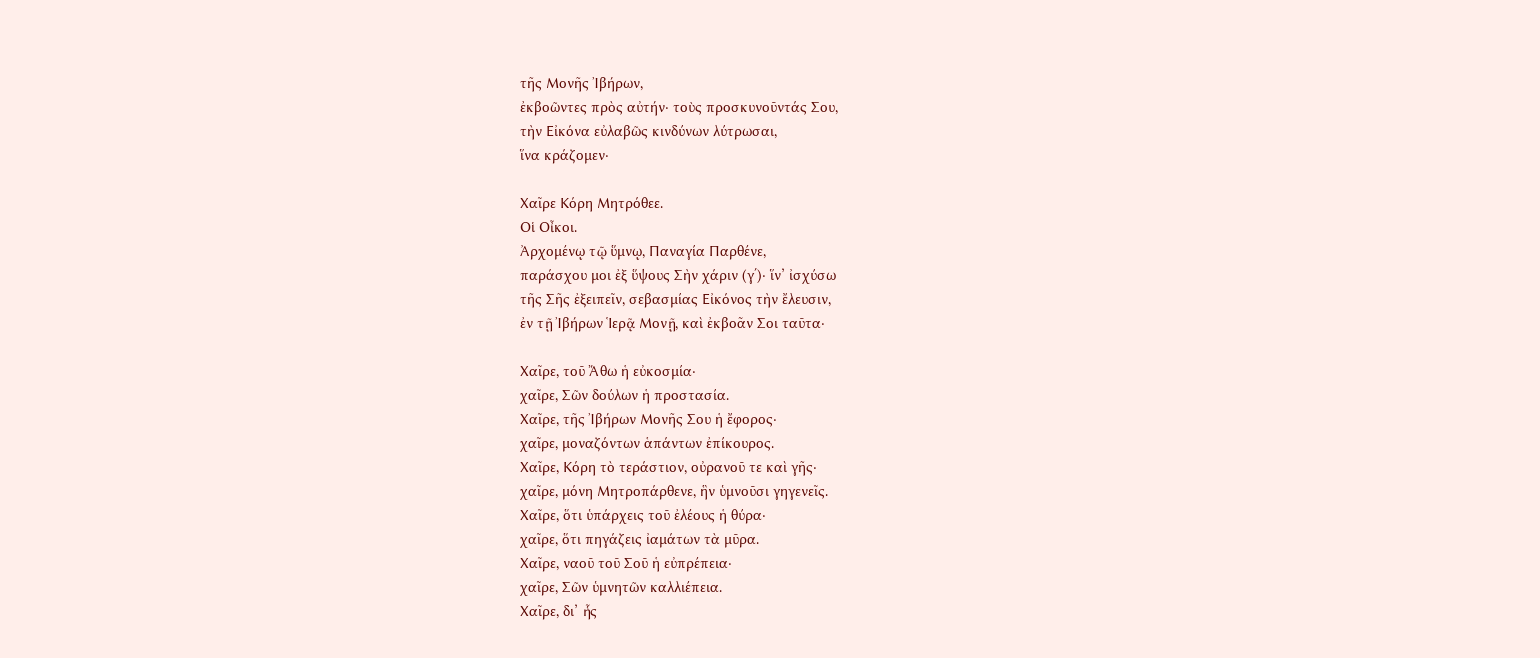τῆς Μονῆς Ἰβήρων,
ἐκβοῶντες πρὸς αὐτήν· τοὺς προσκυνοῦντάς Σου,
τὴν Εἰκόνα εὐλαβῶς κινδύνων λύτρωσαι,
ἵνα κράζομεν·

Χαῖρε Κόρη Μητρόθεε.
Οἱ Οἶκοι.
Ἀρχομένῳ τῷ ὕμνῳ, Παναγία Παρθένε,
παράσχου μοι ἐξ ὕψους Σὴν χάριν (γ΄)· ἵν’ ἰσχύσω
τῆς Σῆς ἐξειπεῖν, σεβασμίας Εἰκόνος τὴν ἔλευσιν,
ἐν τῇ Ἰβήρων Ἱερᾷ Μονῇ, καὶ ἐκβοᾶν Σοι ταῦτα·

Χαῖρε, τοῦ Ἄθω ἡ εὐκοσμία·
χαῖρε, Σῶν δούλων ἡ προστασία.
Χαῖρε, τῆς Ἰβήρων Μονῆς Σου ἡ ἔφορος·
χαῖρε, μοναζόντων ἁπάντων ἐπίκουρος.
Χαῖρε, Κόρη τὸ τεράστιον, οὐρανοῦ τε καὶ γῆς·
χαῖρε, μόνη Μητροπάρθενε, ἣν ὑμνοῦσι γηγενεῖς.
Χαῖρε, ὅτι ὑπάρχεις τοῦ ἐλέους ἡ θύρα·
χαῖρε, ὅτι πηγάζεις ἰαμάτων τὰ μῦρα.
Χαῖρε, ναοῦ τοῦ Σοῦ ἡ εὐπρέπεια·
χαῖρε, Σῶν ὑμνητῶν καλλιέπεια.
Χαῖρε, δι’ ἧς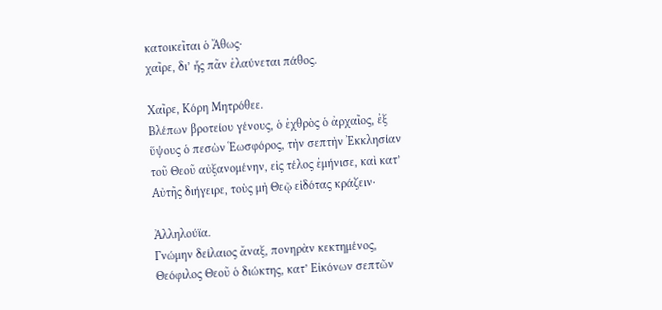κατοικεῖται ὁ Ἄθως·
χαῖρε, δι’ ἧς πᾶν ἐλαύνεται πάθος.

Χαῖρε, Κόρη Μητρόθεε.
Βλέπων βροτείου γένους, ὁ ἐχθρὸς ὁ ἀρχαῖος, ἐξ
ὕψους ὁ πεσὼν Ἑωσφόρος, τὴν σεπτὴν Ἐκκλησίαν
τοῦ Θεοῦ αὐξανομένην, εἰς τέλος ἐμήνισε, καὶ κατ’
Αὐτῆς διήγειρε, τοὺς μὴ Θεῷ εἰδότας κράζειν·

Ἀλληλούϊα.
Γνώμην δείλαιος ἄναξ, πονηρὰν κεκτημένος,
Θεόφιλος Θεοῦ ὁ διώκτης, κατ’ Εἰκόνων σεπτῶν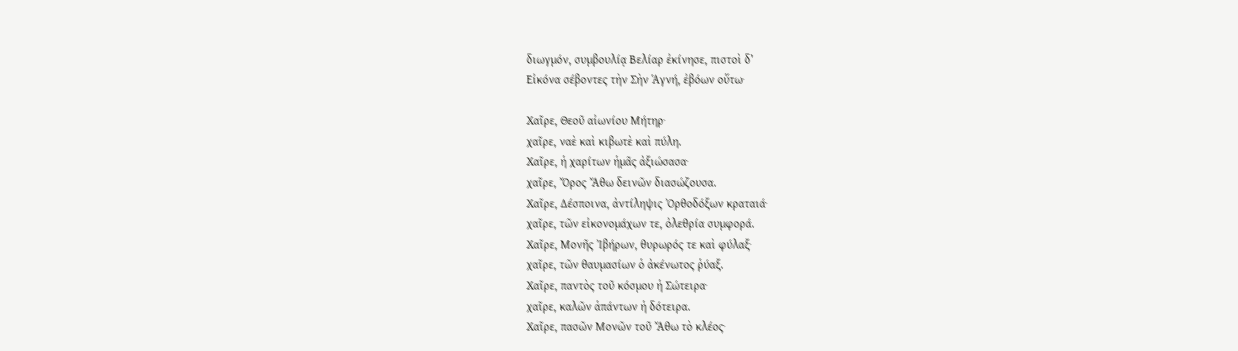διωγμόν, συμβουλίᾳ Βελίαρ ἐκίνησε, πιστοὶ δ’
Εἰκόνα σέβοντες τὴν Σὴν Ἁγνή, ἐβόων οὕτω·

Χαῖρε, Θεοῦ αἰωνίου Μήτηρ·
χαῖρε, ναὲ καὶ κιβωτὲ καὶ πύλη.
Χαῖρε, ἡ χαρίτων ἡμᾶς ἀξιώσασα·
χαῖρε, Ὄρος Ἄθω δεινῶν διασώζουσα.
Χαῖρε, Δέσποινα, ἀντίληψις Ὀρθοδόξων κραταιά·
χαῖρε, τῶν εἰκονομάχων τε, ὀλεθρία συμφορά.
Χαῖρε, Μονῆς Ἰβήρων, θυρωρός τε καὶ φύλαξ·
χαῖρε, τῶν θαυμασίων ὁ ἀκένωτος ῥύαξ.
Χαῖρε, παντὸς τοῦ κόσμου ἡ Σώτειρα·
χαῖρε, καλῶν ἁπάντων ἡ δότειρα.
Χαῖρε, πασῶν Μονῶν τοῦ Ἄθω τὸ κλέος·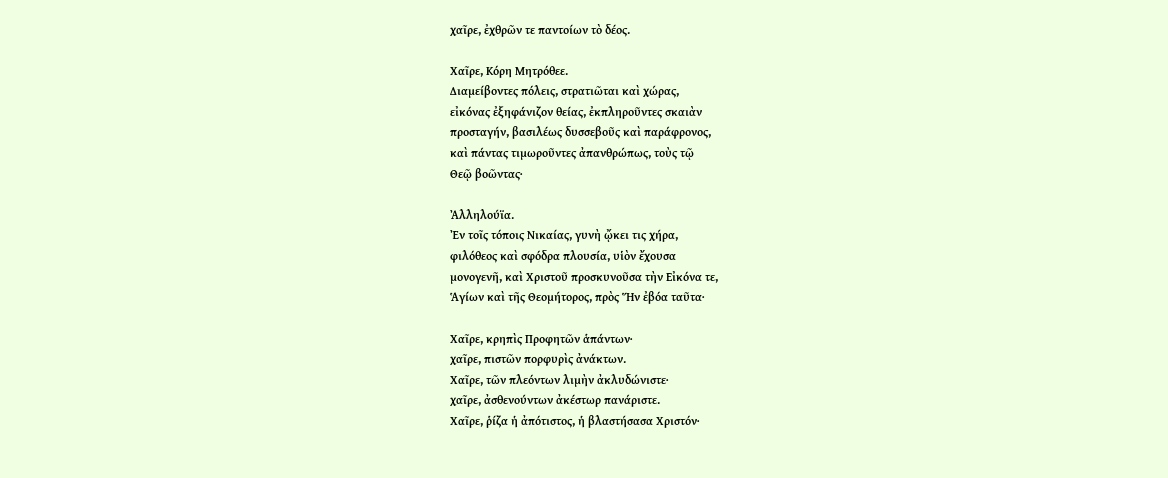χαῖρε, ἐχθρῶν τε παντοίων τὸ δέος.

Χαῖρε, Κόρη Μητρόθεε.
Διαμείβοντες πόλεις, στρατιῶται καὶ χώρας,
εἰκόνας ἐξηφάνιζον θείας, ἐκπληροῦντες σκαιὰν
προσταγήν, βασιλέως δυσσεβοῦς καὶ παράφρονος,
καὶ πάντας τιμωροῦντες ἀπανθρώπως, τοὺς τῷ
Θεῷ βοῶντας·

Ἀλληλούϊα.
Ἐν τοῖς τόποις Νικαίας, γυνὴ ᾤκει τις χήρα,
φιλόθεος καὶ σφόδρα πλουσία, υἱὸν ἔχουσα
μονογενῆ, καὶ Χριστοῦ προσκυνοῦσα τὴν Εἰκόνα τε,
Ἁγίων καὶ τῆς Θεομήτορος, πρὸς Ἥν ἐβόα ταῦτα·

Χαῖρε, κρηπὶς Προφητῶν ἁπάντων·
χαῖρε, πιστῶν πορφυρὶς ἀνάκτων.
Χαῖρε, τῶν πλεόντων λιμὴν ἀκλυδώνιστε·
χαῖρε, ἀσθενούντων ἀκέστωρ πανάριστε.
Χαῖρε, ῥίζα ἡ ἀπότιστος, ἡ βλαστήσασα Χριστόν·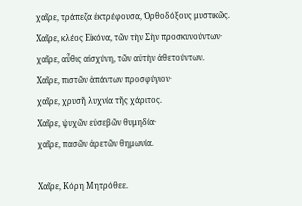χαῖρε, τράπεζα ἐκτρέφουσα, Ὀρθοδόξους μυστικῶς.
Χαῖρε, κλέος Εἰκόνα, τῶν τὴν Σὴν προσκυνούντων·
χαῖρε, αὖθις αἰσχύνη, τῶν αὐτὴν ἀθετούντων.
Χαῖρε, πιστῶν ἁπάντων προσφύγιον·
χαῖρε, χρυσῆ λυχνία τῆς χάριτος.
Χαῖρε, ψυχῶν εὐσεβῶν θυμηδία·
χαῖρε, πασῶν ἀρετῶν θημωνία.

Χαῖρε, Κόρη Μητρόθεε.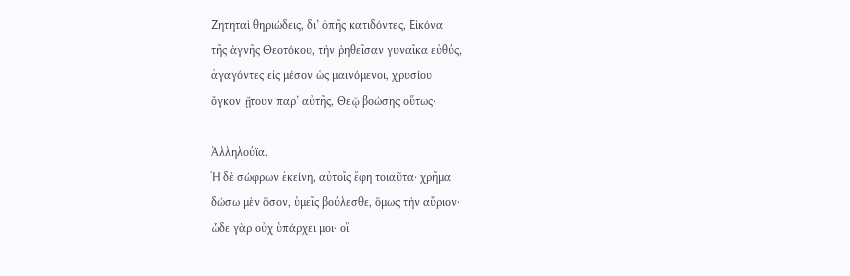Ζητηταὶ θηριώδεις, δι’ ὀπῆς κατιδόντες, Εἰκόνα
τῆς ἁγνῆς Θεοτόκου, τὴν ῥηθεῖσαν γυναῖκα εὐθύς,
ἀγαγόντες εἰς μέσον ὡς μαινόμενοι, χρυσίου
ὄγκον ᾔτουν παρ’ αὐτῆς, Θεῷ βοώσης οὕτως·

Ἀλληλούϊα.
Ἡ δὲ σώφρων ἐκείνη, αὐτοῖς ἔφη τοιαῦτα· χρῆμα
δώσω μὲν ὅσον, ὑμεῖς βούλεσθε, ὅμως τὴν αὔριον·
ὧδε γὰρ οὐχ ὑπάρχει μοι· οἳ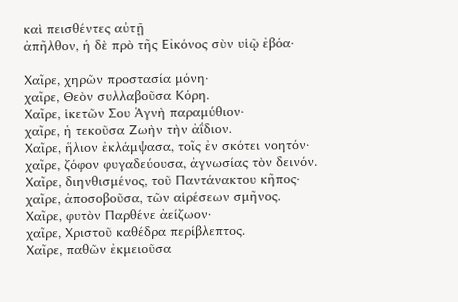καὶ πεισθέντες αὐτῇ
ἀπῆλθον, ἡ δὲ πρὸ τῆς Εἰκόνος σὺν υἱῷ ἐβόα·

Χαῖρε, χηρῶν προστασία μόνη·
χαῖρε, Θεὸν συλλαβοῦσα Κόρη.
Χαῖρε, ἱκετῶν Σου Ἁγνὴ παραμύθιον·
χαῖρε, ἡ τεκοῦσα Ζωὴν τὴν ἀΐδιον.
Χαῖρε, ἥλιον ἐκλάμψασα, τοῖς ἐν σκότει νοητόν·
χαῖρε, ζόφον φυγαδεύουσα, ἀγνωσίας τὸν δεινόν.
Χαῖρε, διηνθισμένος, τοῦ Παντάνακτου κῆπος·
χαῖρε, ἀποσοβοῦσα, τῶν αἱρέσεων σμῆνος.
Χαῖρε, φυτὸν Παρθένε ἀείζωον·
χαῖρε, Χριστοῦ καθέδρα περίβλεπτος.
Χαῖρε, παθῶν ἐκμειοῦσα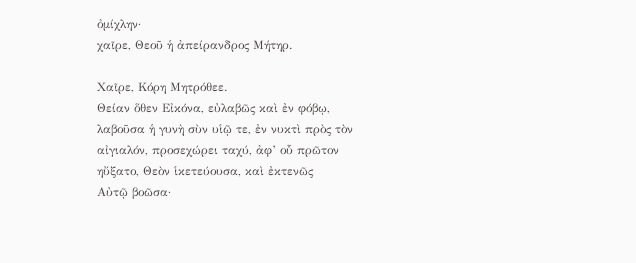ὀμίχλην·
χαῖρε, Θεοῦ ἡ ἀπείρανδρος Μήτηρ.

Χαῖρε, Κόρη Μητρόθεε.
Θείαν ὅθεν Εἰκόνα, εὐλαβῶς καὶ ἐν φόβῳ,
λαβοῦσα ἡ γυνὴ σὺν υἱῷ τε, ἐν νυκτὶ πρὸς τὸν
αἰγιαλόν, προσεχώρει ταχύ, ἀφ’ οὗ πρῶτον
ηὔξατο, Θεὸν ἱκετεύουσα, καὶ ἐκτενῶς
Αὐτῷ βοῶσα·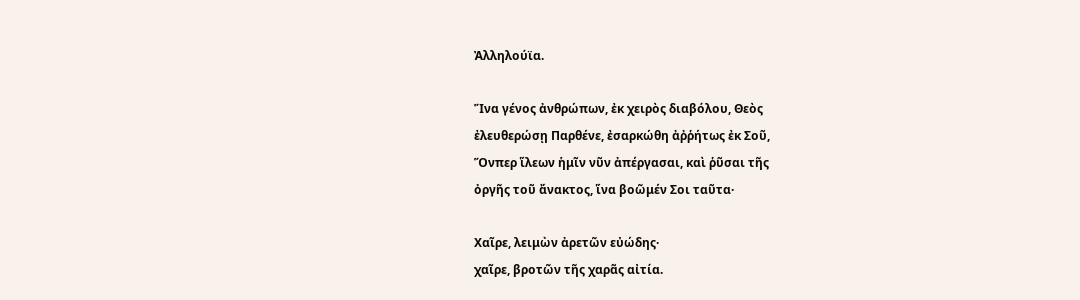Ἀλληλούϊα.

Ἵνα γένος ἀνθρώπων, ἐκ χειρὸς διαβόλου, Θεὸς
ἐλευθερώσῃ Παρθένε, ἐσαρκώθη ἀῤῥήτως ἐκ Σοῦ,
Ὅνπερ ἵλεων ἡμῖν νῦν ἀπέργασαι, καὶ ῥῦσαι τῆς
ὀργῆς τοῦ ἄνακτος, ἵνα βοῶμέν Σοι ταῦτα·

Χαῖρε, λειμὼν ἀρετῶν εὐώδης·
χαῖρε, βροτῶν τῆς χαρᾶς αἰτία.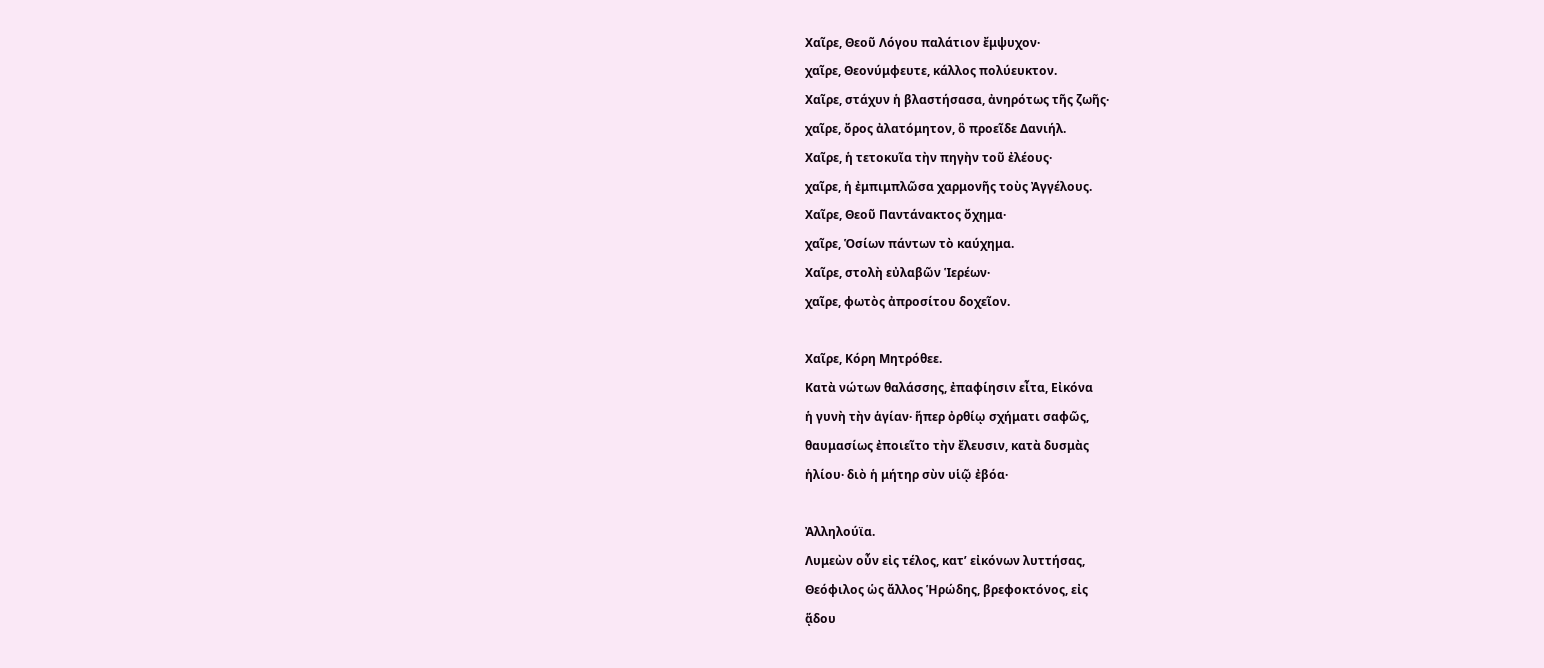Χαῖρε, Θεοῦ Λόγου παλάτιον ἔμψυχον·
χαῖρε, Θεονύμφευτε, κάλλος πολύευκτον.
Χαῖρε, στάχυν ἡ βλαστήσασα, ἀνηρότως τῆς ζωῆς·
χαῖρε, ὄρος ἀλατόμητον, ὃ προεῖδε Δανιήλ.
Χαῖρε, ἡ τετοκυῖα τὴν πηγὴν τοῦ ἐλέους·
χαῖρε, ἡ ἐμπιμπλῶσα χαρμονῆς τοὺς Ἀγγέλους.
Χαῖρε, Θεοῦ Παντάνακτος ὄχημα·
χαῖρε, Ὁσίων πάντων τὸ καύχημα.
Χαῖρε, στολὴ εὐλαβῶν Ἱερέων·
χαῖρε, φωτὸς ἀπροσίτου δοχεῖον.

Χαῖρε, Κόρη Μητρόθεε.
Κατὰ νώτων θαλάσσης, ἐπαφίησιν εἶτα, Εἰκόνα
ἡ γυνὴ τὴν ἁγίαν· ἥπερ ὀρθίῳ σχήματι σαφῶς,
θαυμασίως ἐποιεῖτο τὴν ἔλευσιν, κατὰ δυσμὰς
ἡλίου· διὸ ἡ μήτηρ σὺν υἱῷ ἐβόα·

Ἀλληλούϊα.
Λυμεὼν οὖν εἰς τέλος, κατ’ εἰκόνων λυττήσας,
Θεόφιλος ὡς ἄλλος Ἡρώδης, βρεφοκτόνος, εἰς
ᾅδου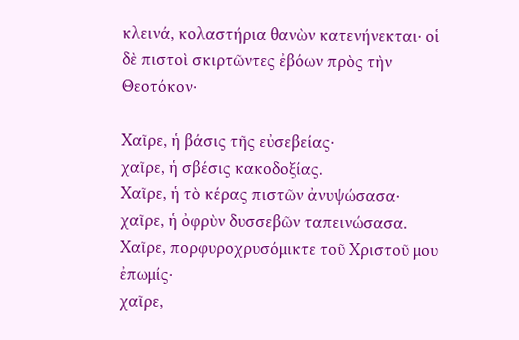κλεινά, κολαστήρια θανὼν κατενήνεκται· οἱ
δὲ πιστοὶ σκιρτῶντες ἐβόων πρὸς τὴν Θεοτόκον·

Χαῖρε, ἡ βάσις τῆς εὐσεβείας·
χαῖρε, ἡ σβέσις κακοδοξίας.
Χαῖρε, ἡ τὸ κέρας πιστῶν ἀνυψώσασα·
χαῖρε, ἡ ὀφρὺν δυσσεβῶν ταπεινώσασα.
Χαῖρε, πορφυροχρυσόμικτε τοῦ Χριστοῦ μου ἐπωμίς·
χαῖρε,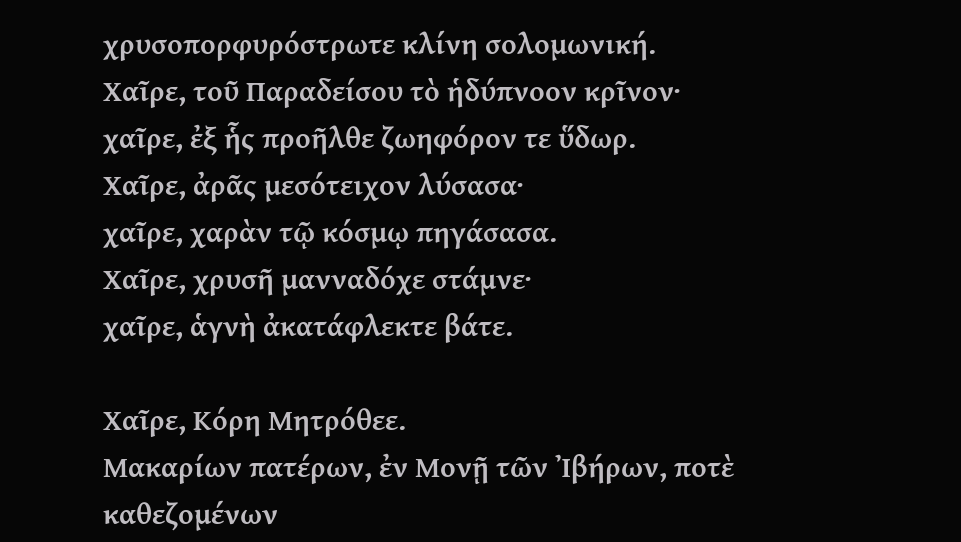χρυσοπορφυρόστρωτε κλίνη σολομωνική.
Χαῖρε, τοῦ Παραδείσου τὸ ἡδύπνοον κρῖνον·
χαῖρε, ἐξ ἧς προῆλθε ζωηφόρον τε ὕδωρ.
Χαῖρε, ἀρᾶς μεσότειχον λύσασα·
χαῖρε, χαρὰν τῷ κόσμῳ πηγάσασα.
Χαῖρε, χρυσῆ μανναδόχε στάμνε·
χαῖρε, ἁγνὴ ἀκατάφλεκτε βάτε.

Χαῖρε, Κόρη Μητρόθεε.
Μακαρίων πατέρων, ἐν Μονῇ τῶν Ἰβήρων, ποτὲ
καθεζομένων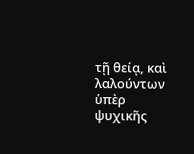τῇ θείᾳ, καὶ λαλούντων ὑπὲρ
ψυχικῆς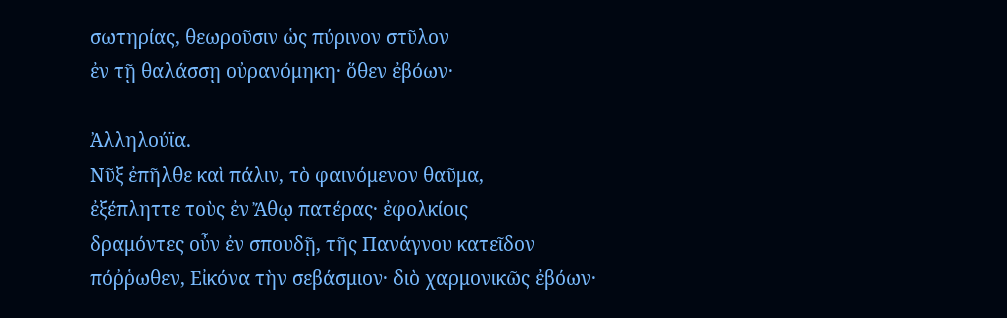σωτηρίας, θεωροῦσιν ὡς πύρινον στῦλον
ἐν τῇ θαλάσσῃ οὐρανόμηκη· ὅθεν ἐβόων·

Ἀλληλούϊα.
Νῦξ ἐπῆλθε καὶ πάλιν, τὸ φαινόμενον θαῦμα,
ἐξέπληττε τοὺς ἐν Ἄθῳ πατέρας· ἐφολκίοις
δραμόντες οὖν ἐν σπουδῇ, τῆς Πανάγνου κατεῖδον
πόῤῥωθεν, Εἰκόνα τὴν σεβάσμιον· διὸ χαρμονικῶς ἐβόων·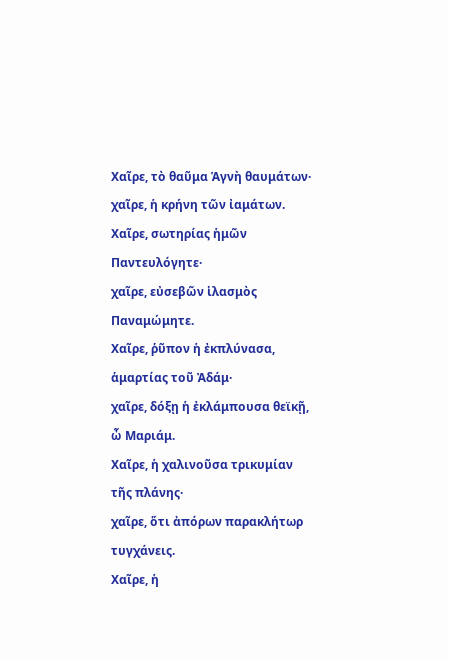Χαῖρε, τὸ θαῦμα Ἁγνὴ θαυμάτων·
χαῖρε, ἡ κρήνη τῶν ἰαμάτων.
Χαῖρε, σωτηρίας ἡμῶν Παντευλόγητε·
χαῖρε, εὐσεβῶν ἱλασμὸς Παναμώμητε.
Χαῖρε, ῥῦπον ἡ ἐκπλύνασα, ἁμαρτίας τοῦ Ἀδάμ·
χαῖρε, δόξῃ ἡ ἐκλάμπουσα θεϊκῇ, ὦ Μαριάμ.
Χαῖρε, ἡ χαλινοῦσα τρικυμίαν τῆς πλάνης·
χαῖρε, ὅτι ἀπόρων παρακλήτωρ τυγχάνεις.
Χαῖρε, ἡ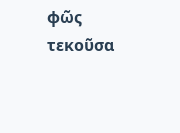φῶς τεκοῦσα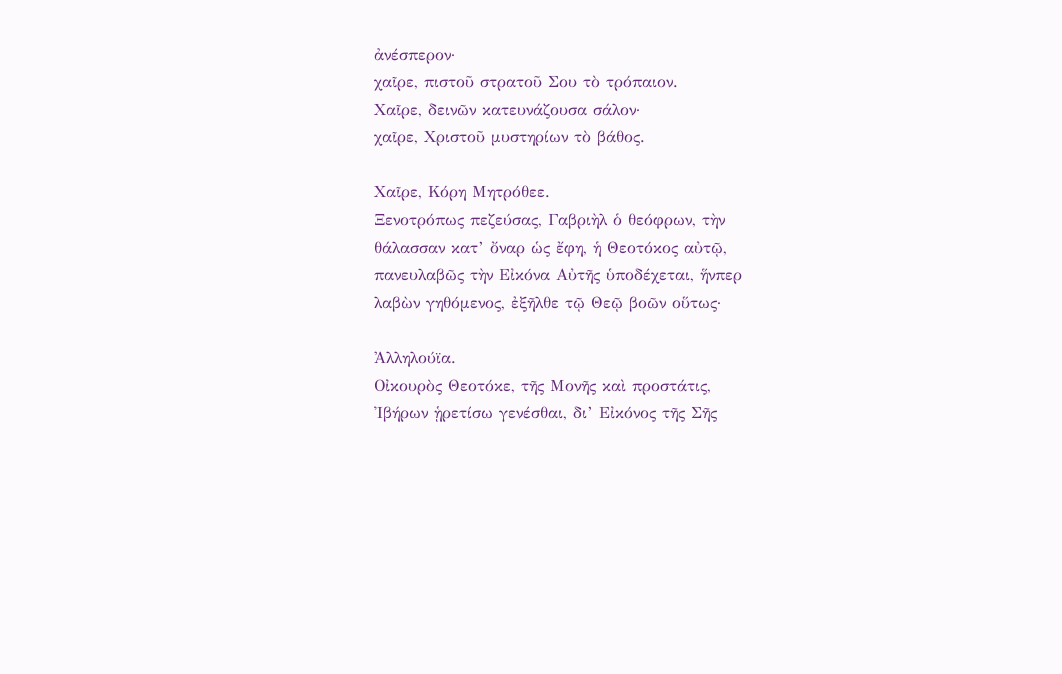ἀνέσπερον·
χαῖρε, πιστοῦ στρατοῦ Σου τὸ τρόπαιον.
Χαῖρε, δεινῶν κατευνάζουσα σάλον·
χαῖρε, Χριστοῦ μυστηρίων τὸ βάθος.

Χαῖρε, Κόρη Μητρόθεε.
Ξενοτρόπως πεζεύσας, Γαβριὴλ ὁ θεόφρων, τὴν
θάλασσαν κατ’ ὄναρ ὡς ἔφη, ἡ Θεοτόκος αὐτῷ,
πανευλαβῶς τὴν Εἰκόνα Αὐτῆς ὑποδέχεται, ἥνπερ
λαβὼν γηθόμενος, ἐξῆλθε τῷ Θεῷ βοῶν οὕτως·

Ἀλληλούϊα.
Οἰκουρὸς Θεοτόκε, τῆς Μονῆς καὶ προστάτις,
Ἰβήρων ᾑρετίσω γενέσθαι, δι’ Εἰκόνος τῆς Σῆς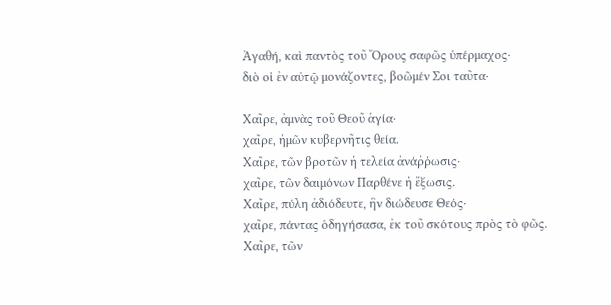Ἀγαθή, καὶ παντὸς τοῦ Ὄρους σαφῶς ὑπέρμαχος·
διὸ οἱ ἐν αὐτῷ μονάζοντες, βοῶμέν Σοι ταῦτα·

Χαῖρε, ἀμνὰς τοῦ Θεοῦ ἁγία·
χαῖρε, ἡμῶν κυβερνῆτις θεία.
Χαῖρε, τῶν βροτῶν ἡ τελεία ἀνάῤῥωσις·
χαῖρε, τῶν δαιμόνων Παρθένε ἡ ἔξωσις.
Χαῖρε, πύλη ἀδιόδευτε, ἣν διώδευσε Θεός·
χαῖρε, πάντας ὁδηγήσασα, ἐκ τοῦ σκότους πρὸς τὸ φῶς.
Χαῖρε, τῶν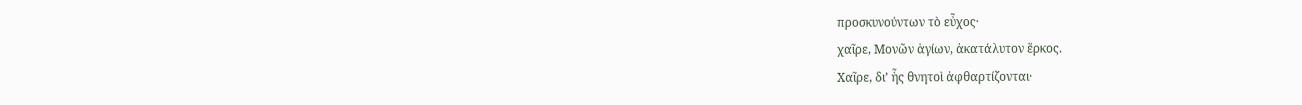προσκυνούντων τὸ εὖχος·
χαῖρε, Μονῶν ἁγίων, ἀκατάλυτον ἕρκος.
Χαῖρε, δι’ ἧς θνητοὶ ἀφθαρτίζονται·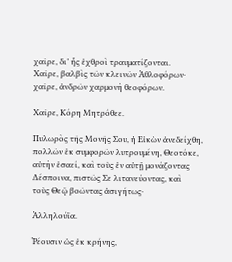χαῖρε, δι’ ἧς ἐχθροὶ τραυματίζονται.
Χαῖρε, βαλβὶς τῶν κλεινῶν Ἀθλοφόρων·
χαῖρε, ἀνδρῶν χαρμονὴ θεοφόρων.

Χαῖρε, Κόρη Μητρόθεε.

Πυλωρὸς τῆς Μονῆς Σου, ἡ Εἰκὼν ἀνεδείχθη,
πολλῶν ἐκ συμφορῶν λυτρουμένη, Θεοτόκε,
αὐτὴν ἐσαεί, καὶ τοὺς ἐν αὐτῇ μονάζοντας
Δέσποινα, πιστῶς Σε λιτανεύοντας, καὶ
τοὺς Θεῷ βοῶντας ἀσιγήτως·

Ἀλληλούϊα.

Ῥέουσιν ὡς ἐκ κρήνης,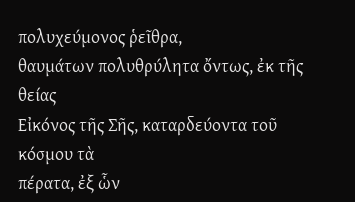πολυχεύμονος ῥεῖθρα,
θαυμάτων πολυθρύλητα ὄντως, ἐκ τῆς θείας
Εἰκόνος τῆς Σῆς, καταρδεύοντα τοῦ κόσμου τὰ
πέρατα, ἐξ ὧν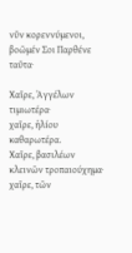νῦν κορεννύμενοι,
βοῶμέν Σοι Παρθένε ταῦτα·

Χαῖρε, Ἀγγέλων τιμιωτέρα·
χαῖρε, ἡλίου καθαρωτέρα.
Χαῖρε, βασιλέων κλεινῶν τροπαιούχημα·
χαῖρε, τῶν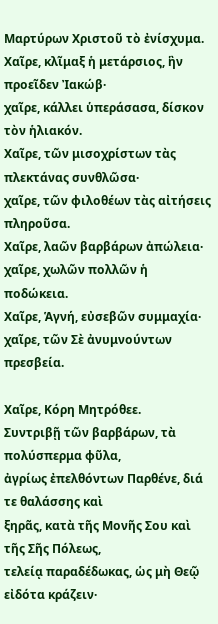Μαρτύρων Χριστοῦ τὸ ἐνίσχυμα.
Χαῖρε, κλῖμαξ ἡ μετάρσιος, ἣν προεῖδεν Ἰακώβ·
χαῖρε, κάλλει ὑπεράσασα, δίσκον τὸν ἡλιακόν.
Χαῖρε, τῶν μισοχρίστων τὰς πλεκτάνας συνθλῶσα·
χαῖρε, τῶν φιλοθέων τὰς αἰτήσεις πληροῦσα.
Χαῖρε, λαῶν βαρβάρων ἀπώλεια·
χαῖρε, χωλῶν πολλῶν ἡ ποδώκεια.
Χαῖρε, Ἁγνή, εὐσεβῶν συμμαχία·
χαῖρε, τῶν Σὲ ἀνυμνούντων πρεσβεία.

Χαῖρε, Κόρη Μητρόθεε.
Συντριβῇ τῶν βαρβάρων, τὰ πολύσπερμα φῦλα,
ἀγρίως ἐπελθόντων Παρθένε, διά τε θαλάσσης καὶ
ξηρᾶς, κατὰ τῆς Μονῆς Σου καὶ τῆς Σῆς Πόλεως,
τελείᾳ παραδέδωκας, ὡς μὴ Θεῷ εἰδότα κράζειν·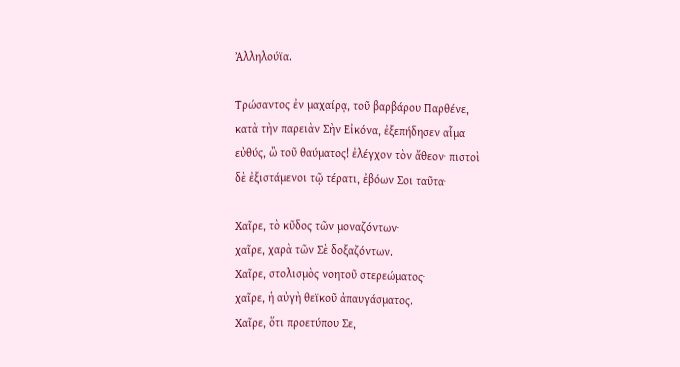Ἀλληλούϊα.

Τρώσαντος ἐν μαχαίρᾳ, τοῦ βαρβάρου Παρθένε,
κατὰ τὴν παρειὰν Σὴν Εἰκόνα, ἐξεπήδησεν αἷμα
εὐθύς, ὢ τοῦ θαύματος! ἐλέγχον τὸν ἄθεον· πιστοὶ
δὲ ἐξιστάμενοι τῷ τέρατι, ἐβόων Σοι ταῦτα·

Χαῖρε, τὸ κῦδος τῶν μοναζόντων·
χαῖρε, χαρὰ τῶν Σὲ δοξαζόντων.
Χαῖρε, στολισμὸς νοητοῦ στερεώματος·
χαῖρε, ἡ αὐγὴ θεϊκοῦ ἀπαυγάσματος.
Χαῖρε, ὅτι προετύπου Σε,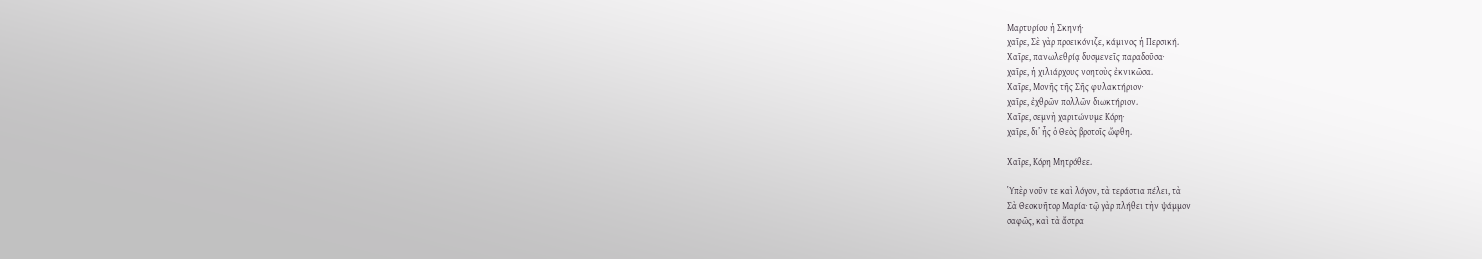Μαρτυρίου ἡ Σκηνή·
χαῖρε, Σὲ γὰρ προεικόνιζε, κάμινος ἡ Περσική.
Χαῖρε, πανωλεθρίᾳ δυσμενεῖς παραδοῦσα·
χαῖρε, ἡ χιλιάρχους νοητοὺς ἐκνικῶσα.
Χαῖρε, Μονῆς τῆς Σῆς φυλακτήριον·
χαῖρε, ἐχθρῶν πολλῶν διωκτήριον.
Χαῖρε, σεμνὴ χαριτώνυμε Κόρη·
χαῖρε, δι’ ἧς ὁ Θεὸς βροτοῖς ὤφθη.

Χαῖρε, Κόρη Μητρόθεε.

Ὑπὲρ νοῦν τε καὶ λόγον, τὰ τεράστια πέλει, τὰ
Σὰ Θεοκυῆτορ Μαρία· τῷ γὰρ πλήθει τὴν ψάμμον
σαφῶς, καὶ τὰ ἄστρα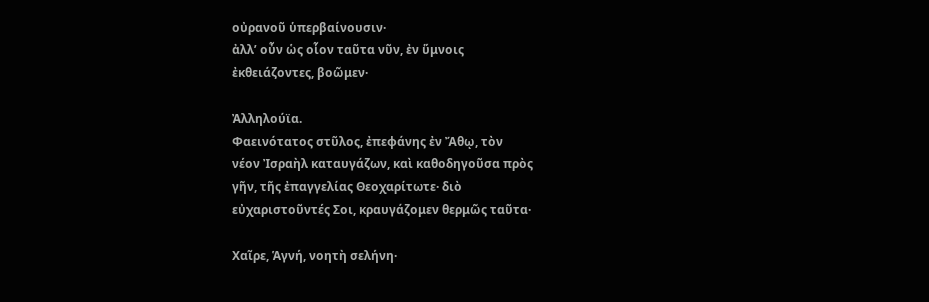οὐρανοῦ ὑπερβαίνουσιν·
ἀλλ’ οὖν ὡς οἷον ταῦτα νῦν, ἐν ὕμνοις
ἐκθειάζοντες, βοῶμεν·

Ἀλληλούϊα.
Φαεινότατος στῦλος, ἐπεφάνης ἐν Ἄθῳ, τὸν
νέον Ἰσραὴλ καταυγάζων, καὶ καθοδηγοῦσα πρὸς
γῆν, τῆς ἐπαγγελίας Θεοχαρίτωτε· διὸ
εὐχαριστοῦντές Σοι, κραυγάζομεν θερμῶς ταῦτα·

Χαῖρε, Ἁγνή, νοητὴ σελήνη·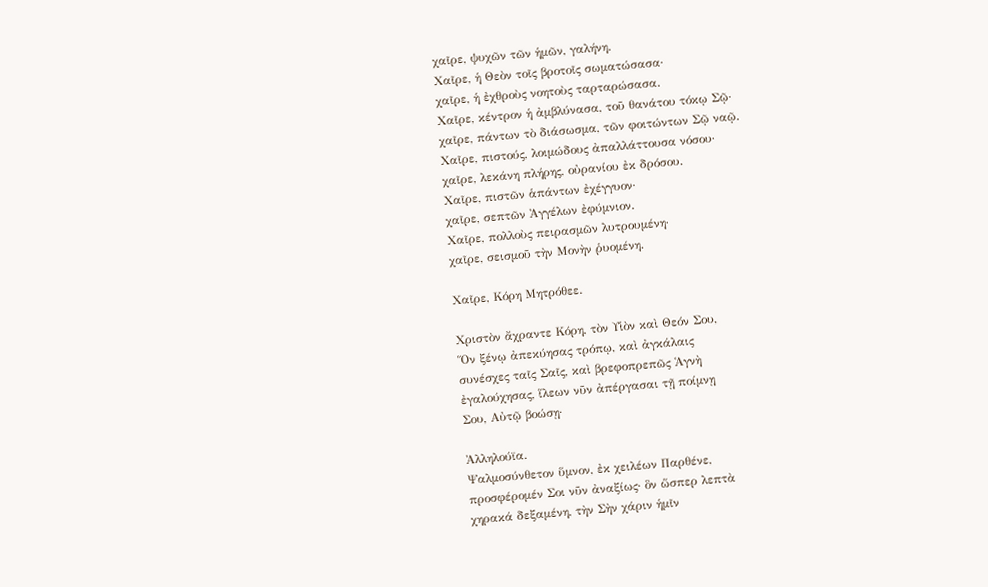χαῖρε, ψυχῶν τῶν ἡμῶν, γαλήνη.
Χαῖρε, ἡ Θεὸν τοῖς βροτοῖς σωματώσασα·
χαῖρε, ἡ ἐχθροὺς νοητοὺς ταρταρώσασα.
Χαῖρε, κέντρον ἡ ἀμβλύνασα, τοῦ θανάτου τόκῳ Σῷ·
χαῖρε, πάντων τὸ διάσωσμα, τῶν φοιτώντων Σῷ ναῷ.
Χαῖρε, πιστούς, λοιμώδους ἀπαλλάττουσα νόσου·
χαῖρε, λεκάνη πλήρης, οὐρανίου ἐκ δρόσου.
Χαῖρε, πιστῶν ἁπάντων ἐχέγγυον·
χαῖρε, σεπτῶν Ἀγγέλων ἐφύμνιον.
Χαῖρε, πολλοὺς πειρασμῶν λυτρουμένη·
χαῖρε, σεισμοῦ τὴν Μονὴν ῥυομένη.

Χαῖρε, Κόρη Μητρόθεε.

Χριστὸν ἄχραντε Κόρη, τὸν Υἱὸν καὶ Θεόν Σου,
Ὅν ξένῳ ἀπεκύησας τρόπῳ, καὶ ἀγκάλαις
συνέσχες ταῖς Σαῖς, καὶ βρεφοπρεπῶς Ἁγνὴ
ἐγαλούχησας, ἵλεων νῦν ἀπέργασαι τῇ ποίμνῃ
Σου, Αὐτῷ βοώσῃ·

Ἀλληλούϊα.
Ψαλμοσύνθετον ὕμνον, ἐκ χειλέων Παρθένε,
προσφέρομέν Σοι νῦν ἀναξίως· ὃν ὥσπερ λεπτὰ
χηρακά δεξαμένη, τὴν Σὴν χάριν ἡμῖν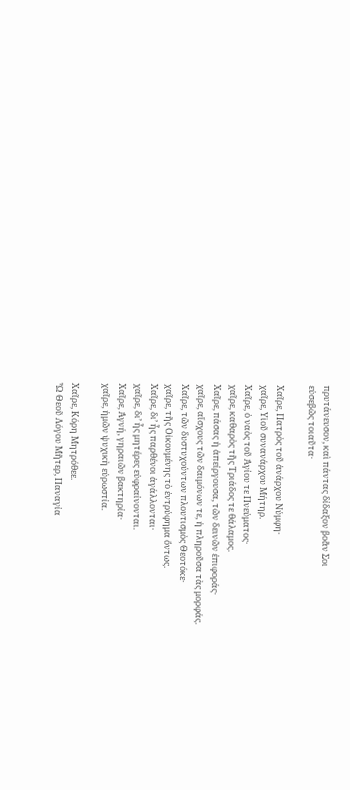πρυτάνευσον, καὶ πάντας δίδαξον βοᾶν Σοι
εὐσεβῶς τοιαῦτα·

Χαῖρε, Πατρὸς τοῦ ἀνάρχου Νύμφη·
χαῖρε, Υἱοῦ συνανάρχου Μήτηρ.
Χαῖρε, ὁ ναὸς τοῦ Ἁγίου τε Πνεύματος·
χαῖρε, καθαρὸς τῆς Τριάδος τε θάλαμος.
Χαῖρε, πάσας ἡ ἀπείργουσα, τῶν δεινῶν ἐπιφοράς·
χαῖρε, αἴσχους τῶν δαιμόνων τε, ἡ πληροῦσα τὰς μορφάς.
Χαῖρε, τῶν δυστυχούντων πλουτισμὸς Θεοτόκε·
χαῖρε, τῆς Οἰκουμένης τὸ ἐντρύφημα ὄντως.
Χαῖρε, δι’ ἧς παρθένοι ἀγάλλονται·
χαῖρε, δι’ ἧς μητέρες εὐφραίνονται.
Χαῖρε, Ἁγνή, γηραιῶν βακτηρία·
χαῖρε, ἡμῶν ψυχικὴ εὐρωστία.

Χαῖρε, Κόρη Μητρόθεε.
Ὦ Θεοῦ Λόγου Μῆτερ, Παναγία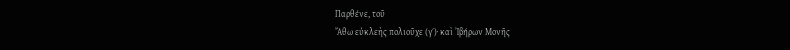Παρθένε, τοῦ
Ἄθω εὐκλεὴς πολιοῦχε (γ΄)· καὶ Ἰβήρων Μονῆς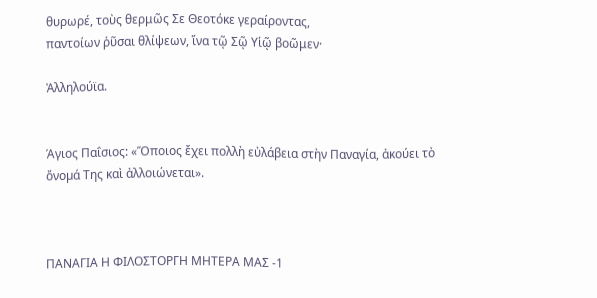θυρωρέ, τοὺς θερμῶς Σε Θεοτόκε γεραίροντας,
παντοίων ῥῦσαι θλίψεων, ἵνα τῷ Σῷ Υἱῷ βοῶμεν·

Ἀλληλούϊα.


Άγιος Παΐσιος: «Ὅποιος ἔχει πολλὴ εὐλάβεια στὴν Παναγία, ἀκούει τὸ ὄνοµά Της καὶ ἀλλοιώνεται».



ΠΑΝΑΓΙΑ Η ΦΙΛΟΣΤΟΡΓΗ ΜΗΤΕΡΑ ΜΑΣ -1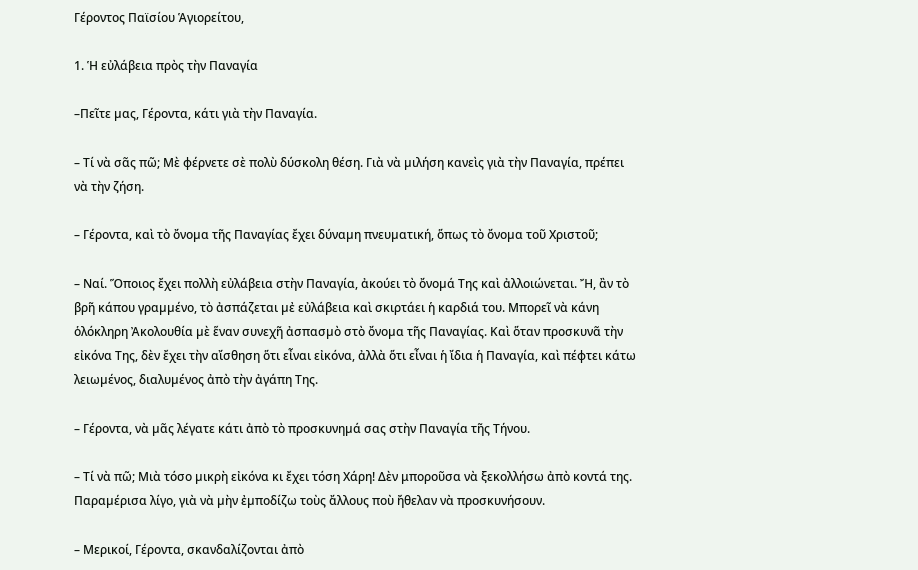Γέροντος Παϊσίου Ἁγιορείτου,

1. Ἡ εὐλάβεια πρὸς τὴν Παναγία

–Πεῖτε µας, Γέροντα, κάτι γιὰ τὴν Παναγία.

– Τί νὰ σᾶς πῶ; Μὲ φέρνετε σὲ πολὺ δύσκολη θέση. Γιὰ νὰ µιλήση κανεὶς γιὰ τὴν Παναγία, πρέπει νὰ τὴν ζήση.

– Γέροντα, καὶ τὸ ὄνοµα τῆς Παναγίας ἔχει δύναµη πνευµατική, ὅπως τὸ ὄνοµα τοῦ Χριστοῦ;

– Ναί. Ὅποιος ἔχει πολλὴ εὐλάβεια στὴν Παναγία, ἀκούει τὸ ὄνοµά Της καὶ ἀλλοιώνεται. Ἤ, ἂν τὸ βρῆ κάπου γραµµένο, τὸ ἀσπάζεται µἐ εὐλάβεια καὶ σκιρτάει ἡ καρδιά του. Μπορεῖ νὰ κάνη ὁλόκληρη Ἀκολουθία µὲ ἕναν συνεχῆ ἀσπασµὸ στὸ ὄνοµα τῆς Παναγίας. Καὶ ὅταν προσκυνᾶ τὴν εἰκόνα Της, δὲν ἔχει τὴν αἴσθηση ὅτι εἶναι εἰκόνα, ἀλλὰ ὅτι εἶναι ἡ ἴδια ἡ Παναγία, καὶ πέφτει κάτω λειωµένος, διαλυµένος ἀπὸ τὴν ἀγάπη Της.

– Γέροντα, νὰ µᾶς λέγατε κάτι ἀπὸ τὸ προσκυνηµά σας στὴν Παναγία τῆς Τήνου.

– Τί νὰ πῶ; Μιὰ τόσο µικρὴ εἰκόνα κι ἔχει τόση Χάρη! Δὲν μποροῦσα νὰ ξεκολλήσω ἀπὸ κοντά της. Παραµέρισα λίγο, γιὰ νὰ µὴν ἐµποδίζω τοὺς ἄλλους ποὺ ἤθελαν νὰ προσκυνήσουν.

– Μερικοί, Γέροντα, σκανδαλίζονται ἀπὸ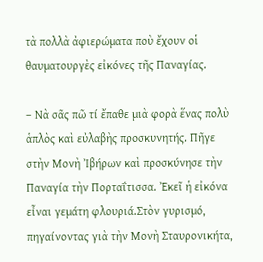τὰ πολλὰ ἀφιερώµατα ποὺ ἔχουν οἱ θαυµατουργὲς εἰκόνες τῆς Παναγίας.

– Νὰ σᾶς πῶ τί ἔπαθε µιὰ φορὰ ἕνας πολὺ ἁπλὸς καὶ εὐλαβὴς προσκυνητής. Πῆγε στὴν Μονὴ Ἰβήρων καὶ προσκύνησε τὴν Παναγία τὴν Πορταΐτισσα. Ἐκεῖ ἡ εἰκόνα εἶναι γεµάτη φλουριά.Στὸν γυρισµό, πηγαίνοντας γιὰ τὴν Μονὴ Σταυρονικήτα,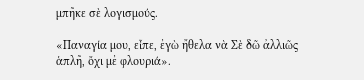µπῆκε σὲ λογισµούς.

«Παναγία µου, εἶπε, ἐγὼ ἤθελα νὰ Σὲ δῶ ἀλλιῶς ἁπλῆ, ὄχι µἐ φλουριά».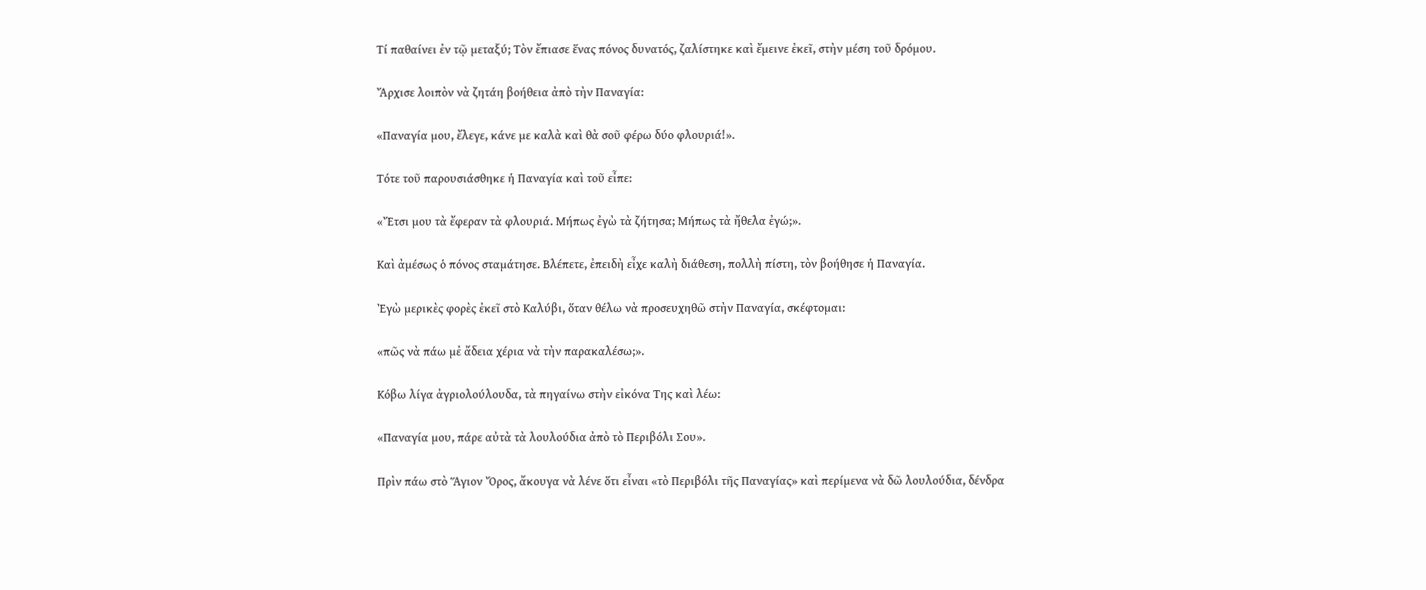Τί παθαίνει ἐν τῷ µεταξύ; Τὸν ἔπιασε ἕνας πόνος δυνατός, ζαλίστηκε καὶ ἔµεινε ἐκεῖ, στὴν µέση τοῦ δρόµου.

Ἄρχισε λοιπὸν νὰ ζητάη βοήθεια ἀπὸ τὴν Παναγία:

«Παναγία µου, ἔλεγε, κάνε µε καλὰ καὶ θὰ σοῦ φέρω δύο φλουριά!».

Τότε τοῦ παρουσιάσθηκε ἡ Παναγία καὶ τοῦ εἶπε:

«Ἔτσι µου τὰ ἔφεραν τὰ φλουριά. Μήπως ἐγὼ τὰ ζήτησα; Μήπως τὰ ἤθελα ἐγώ;».

Καὶ ἀµέσως ὁ πόνος σταµάτησε. Βλέπετε, ἐπειδὴ εἶχε καλὴ διάθεση, πολλὴ πίστη, τὸν βοήθησε ἡ Παναγία.

Ἐγὼ µερικὲς φορὲς ἐκεῖ στὸ Καλύβι, ὅταν θέλω νὰ προσευχηθῶ στὴν Παναγία, σκέφτοµαι:

«πῶς νὰ πάω µἐ ἄδεια χέρια νὰ τὴν παρακαλέσω;».

Κόβω λίγα ἀγριολούλουδα, τὰ πηγαίνω στὴν εἰκόνα Της καὶ λέω:

«Παναγία µου, πάρε αὐτὰ τὰ λουλούδια ἀπὸ τὸ Περιβόλι Σου».

Πρὶν πάω στὸ Ἅγιον Ὄρος, ἄκουγα νὰ λένε ὅτι εἶναι «τὸ Περιβόλι τῆς Παναγίας» καὶ περίµενα νὰ δῶ λουλούδια, δένδρα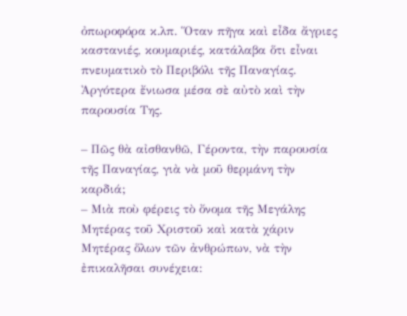ὀπωροφόρα κ.λπ. Ὅταν πῆγα καὶ εἶδα ἄγριες καστανιές, κουµαριές, κατάλαβα ὅτι εἶναι πνευµατικὸ τὸ Περιβόλι τῆς Παναγίας. Ἀργότερα ἔνιωσα µέσα σὲ αὐτὸ καὶ τὴν παρουσία Της.

– Πῶς θὰ αἰσθανθῶ, Γέροντα, τὴν παρουσία τῆς Παναγίας, γιὰ νὰ µοῦ θερµάνη τὴν καρδιά;
– Μιὰ ποὺ φέρεις τὸ ὄνοµα τῆς Μεγάλης Μητέρας τοῦ Χριστοῦ καὶ κατὰ χάριν Μητέρας ὅλων τῶν ἀνθρώπων, νὰ τὴν ἐπικαλῆσαι συνέχεια: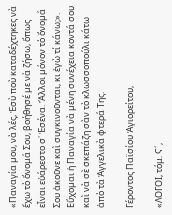«Παναγία µου, νὰ λές, Ἐσὺ ποὺ καταδέχτηκες νὰ ἔχω τὸ ὄνομά Σου, βοήθησέ µε νὰ ζήσω, ὅπως εἶναι εὐάρεστο σ᾽ Ἐσένα. Ἄλλοι µόνον τὸ ὄνοµά Σου ἀκοῦνε καὶ συγκινοῦνται, κι ἐγὼ τί κάνω;». Εὔχοµαι ἡ Παναγία νὰ µένη συνέχεια κοντά σου καὶ νὰ σὲ σκεπάζη σὰν τὸ κλωσσοπούλι κάτω ἀπὸ τὰ Ἀγγελικὰ φτερά Της.

Γέροντος Παϊσίου Ἁγιορείτου,

«ΛΟΓΟΙ, τόμ. Ϛ´,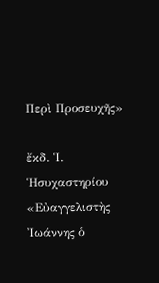Περὶ Προσευχῆς»

ἔκδ. Ἱ. Ἡσυχαστηρίου «Εὐαγγελιστὴς Ἰωάννης ὁ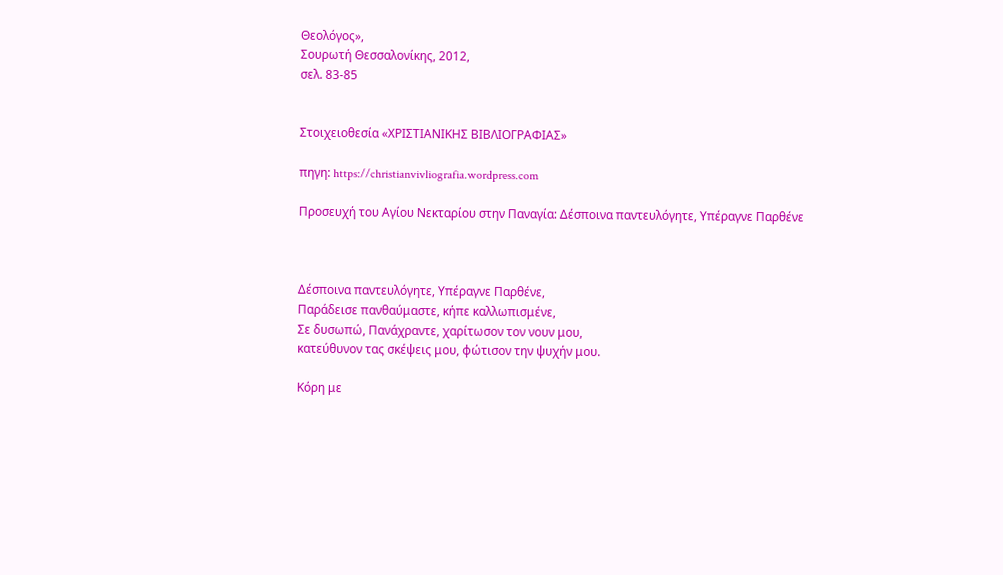Θεολόγος»,
Σουρωτή Θεσσαλονίκης, 2012,
σελ. 83-85


Στοιχειοθεσία «ΧΡΙΣΤΙΑΝΙΚΗΣ ΒΙΒΛΙΟΓΡΑΦΙΑΣ»

πηγη: https://christianvivliografia.wordpress.com

Προσευχή του Αγίου Νεκταρίου στην Παναγία: Δέσποινα παντευλόγητε, Υπέραγνε Παρθένε



Δέσποινα παντευλόγητε, Υπέραγνε Παρθένε,
Παράδεισε πανθαύμαστε, κήπε καλλωπισμένε,
Σε δυσωπώ, Πανάχραντε, χαρίτωσον τον νουν μου,
κατεύθυνον τας σκέψεις μου, φώτισον την ψυχήν μου.

Κόρη με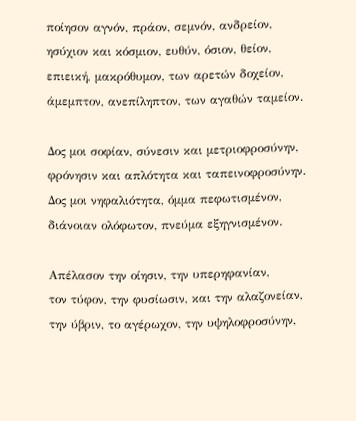ποίησον αγνόν, πράον, σεμνόν, ανδρείον,
ησύχιον και κόσμιον, ευθύν, όσιον, θείον,
επιεική, μακρόθυμον, των αρετών δοχείον,
άμεμπτον, ανεπίληπτον, των αγαθών ταμείον.

Δος μοι σοφίαν, σύνεσιν και μετριοφροσύνην,
φρόνησιν και απλότητα και ταπεινοφροσύνην.
Δος μοι νηφαλιότητα, όμμα πεφωτισμένον,
διάνοιαν ολόφωτον, πνεύμα εξηγνισμένον.

Απέλασον την οίησιν, την υπερηφανίαν,
τον τύφον, την φυσίωσιν, και την αλαζονείαν,
την ύβριν, το αγέρωχον, την υψηλοφροσύνην,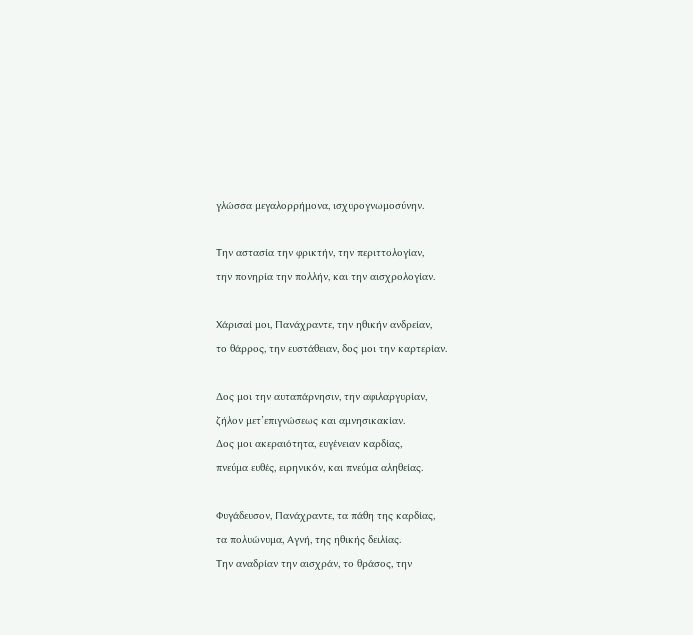γλώσσα μεγαλορρήμονα, ισχυρογνωμοσύνην.

Την αστασία την φρικτήν, την περιττολογίαν,
την πονηρία την πολλήν, και την αισχρολογίαν.

Χάρισαί μοι, Πανάχραντε, την ηθικήν ανδρείαν,
το θάρρος, την ευστάθειαν, δος μοι την καρτερίαν.

Δος μοι την αυταπάρνησιν, την αφιλαργυρίαν,
ζήλον μετ’επιγνώσεως και αμνησικακίαν.
Δος μοι ακεραιότητα, ευγένειαν καρδίας,
πνεύμα ευθές, ειρηνικόν, και πνεύμα αληθείας.

Φυγάδευσον, Πανάχραντε, τα πάθη της καρδίας,
τα πολυώνυμα, Αγνή, της ηθικής δειλίας.
Την αναδρίαν την αισχράν, το θράσος, την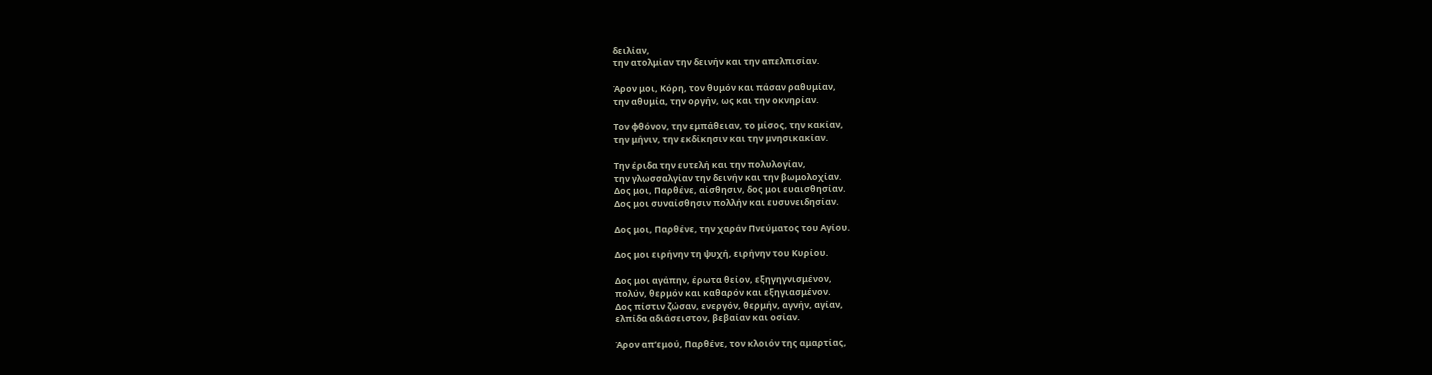δειλίαν,
την ατολμίαν την δεινήν και την απελπισίαν.

Άρον μοι, Κόρη, τον θυμόν και πάσαν ραθυμίαν,
την αθυμία, την οργήν, ως και την οκνηρίαν.

Τον φθόνον, την εμπάθειαν, το μίσος, την κακίαν,
την μήνιν, την εκδίκησιν και την μνησικακίαν.

Την έριδα την ευτελή και την πολυλογίαν,
την γλωσσαλγίαν την δεινήν και την βωμολοχίαν.
Δος μοι, Παρθένε, αίσθησιν, δος μοι ευαισθησίαν.
Δος μοι συναίσθησιν πολλήν και ευσυνειδησίαν.

Δος μοι, Παρθένε, την χαράν Πνεύματος του Αγίου.

Δος μοι ειρήνην τη ψυχή, ειρήνην του Κυρίου.

Δος μοι αγάπην, έρωτα θείον, εξηγηγνισμένον,
πολύν, θερμόν και καθαρόν και εξηγιασμένον.
Δος πίστιν ζώσαν, ενεργόν, θερμήν, αγνήν, αγίαν,
ελπίδα αδιάσειστον, βεβαίαν και οσίαν.

Άρον απ’εμού, Παρθένε, τον κλοιόν της αμαρτίας,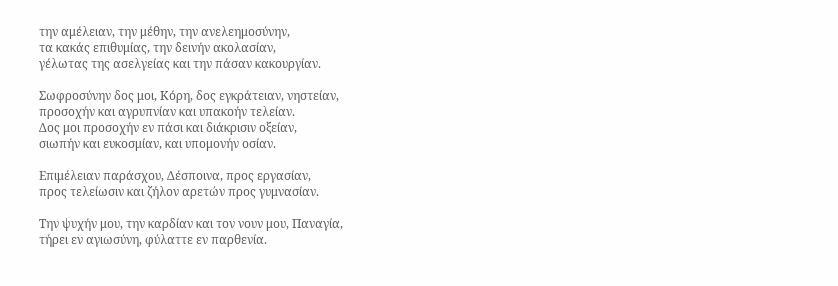την αμέλειαν, την μέθην, την ανελεημοσύνην,
τα κακάς επιθυμίας, την δεινήν ακολασίαν,
γέλωτας της ασελγείας και την πάσαν κακουργίαν.

Σωφροσύνην δος μοι, Κόρη, δος εγκράτειαν, νηστείαν,
προσοχήν και αγρυπνίαν και υπακοήν τελείαν.
Δος μοι προσοχήν εν πάσι και διάκρισιν οξείαν,
σιωπήν και ευκοσμίαν, και υπομονήν οσίαν.

Επιμέλειαν παράσχου, Δέσποινα, προς εργασίαν,
προς τελείωσιν και ζήλον αρετών προς γυμνασίαν.

Την ψυχήν μου, την καρδίαν και τον νουν μου, Παναγία,
τήρει εν αγιωσύνη, φύλαττε εν παρθενία.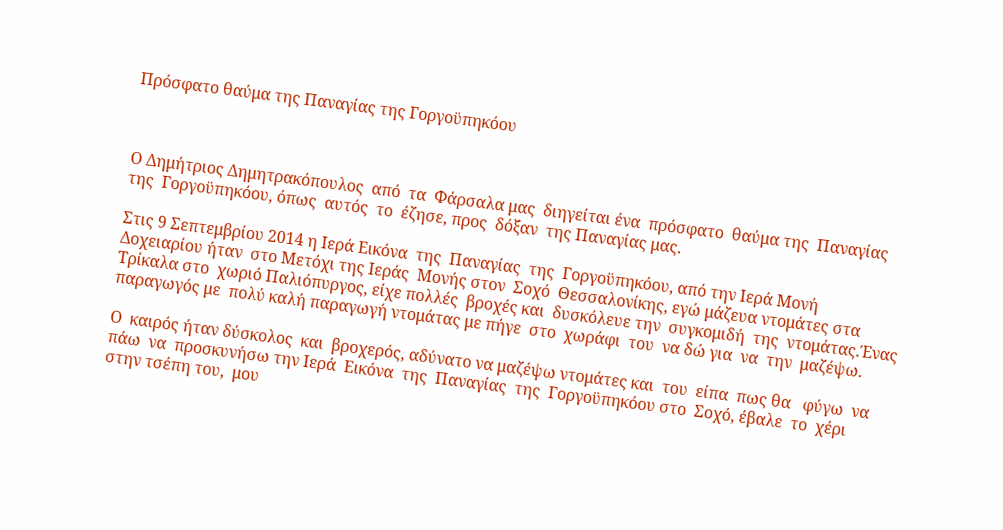Πρόσφατο θαύμα της Παναγίας της Γοργοϋπηκόου



Ο Δημήτριος Δημητρακόπουλος  από  τα  Φάρσαλα μας  διηγείται ένα  πρόσφατο  θαύμα της  Παναγίας  της  Γοργοϋπηκόου, όπως  αυτός  το  έζησε, προς  δόξαν  της Παναγίας μας.

Στις 9 Σεπτεμβρίου 2014 η Ιερά Εικόνα  της  Παναγίας  της  Γοργοϋπηκόου, από την Ιερά Μονή  Δοχειαρίου ήταν  στο Μετόχι της Ιεράς  Μονής στον  Σοχό  Θεσσαλονίκης, εγώ μάζευα ντομάτες στα  Τρίκαλα στο  χωριό Παλιόπυργος, είχε πολλές  βροχές και  δυσκόλευε την  συγκομιδή  της  ντομάτας.Ένας παραγωγός με  πολύ καλή παραγωγή ντομάτας με πήγε  στο  χωράφι  του  να δώ για  να  την  μαζέψω.

Ο  καιρός ήταν δύσκολος  και  βροχερός, αδύνατο να μαζέψω ντομάτες και  του  είπα  πως θα   φύγω  να  πάω  να  προσκυνήσω την Ιερά  Εικόνα  της  Παναγίας  της  Γοργοϋπηκόου στο  Σοχό, έβαλε  το  χέρι  στην τσέπη του,  μου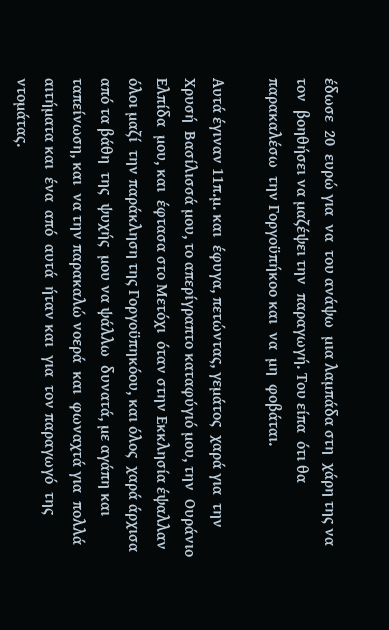έδωσε  20  ευρώ για  να  του ανάψω  μια λαμπάδα στη  χάρη της να τον  βοηθήσει να μαζέψει την  παραγωγή. Του είπα  ότι θα παρακαλέσω  την Γοργοϋπήκοο και  να  μη  φοβάται.

Αυτά έγιναν 11π.μ. και  έφυγα, πετώντας, γεμάτος  χαρά για  την  Χρυσή  Βασίλισσά μου, το απερίγραπτο καταφύγιό μου, την  Ουράνιο Ελπίδα  μου, και  έφτασα στο Μετόχι  όταν στην Εκκλησία έψαλλαν όλοι μαζί  την παράκληση της Γοργοϋπηκόου, και όλος  χαρά άρχισα από τα βάθη  της  ψυχής  μου να ψάλλω  δυνατά, με αγάπη και  ταπείνωση, και  να την παρακαλώ νοερά  και  φωναχτά για  πολλά αιτήματα και  ένα  από  αυτά  ήταν και  για  τον παραγωγό  της  ντομάτας.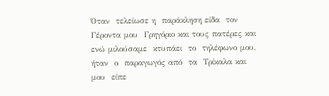Όταν  τελείωσε η  παράκληση είδα  τον  Γέροντα μου  Γρηγόριο και τους πατέρες και ενώ μιλούσαμε  κτυπάει  το  τηλέφωνο μου,  ήταν  ο  παραγωγός από  τα  Τρίκαλα και  μου  είπε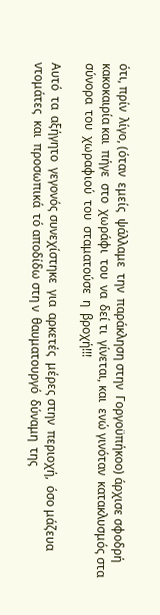ότι, πρίν  λίγο, (όταν  εμείς  ψάλλαμε  την  παράκληση στην  Γοργοϋπήκοο) άρχισε σφοδρή κακοκαιρία και  πήγε  στο  χωράφι  του  να  δεί τι  γίνεται, και  ενώ γινόταν  κατακλυσμός στα σύνορα  του  χωραφιού  του  σταματούσε  η  βροχή!!!

Αυτό  τα  αξήγητο  γεγονός συνεχίστηκε  για  αρκετές  μέρες στην  περιοχή,  όσο μάζευα ντομάτες  και  προσωπικά  τό αποδίδω στη ν  θαυματουργό  δύναμη  της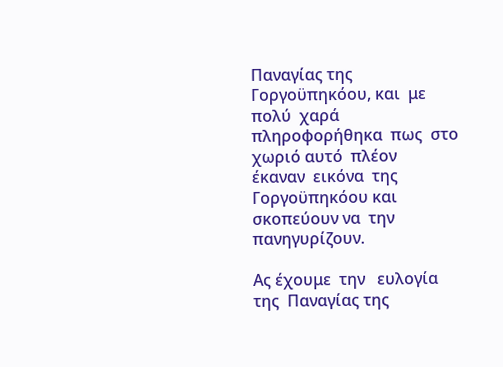Παναγίας της
Γοργοϋπηκόου, και  με  πολύ  χαρά  πληροφορήθηκα  πως  στο  χωριό αυτό  πλέον
έκαναν  εικόνα  της Γοργοϋπηκόου και σκοπεύουν να  την  πανηγυρίζουν.

Ας έχουμε  την   ευλογία  της  Παναγίας της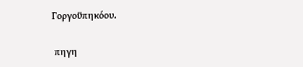Γοργοϋπηκόου.

 πηγη